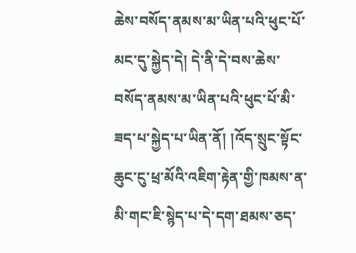ཆེས་བསོད་ནམས་མ་ཡིན་པའི་ཕུང་པོ་མང་དུ་སྐྱེད་དེ། དེ་ནི་དེ་བས་ཆེས་བསོད་ནམས་མ་ཡིན་པའི་ཕུང་པོ་མི་ཟད་པ་སྐྱེད་པ་ཡིན་ནོ། །འོད་སྲུང་སྟོང་ཆུང་ངུ་ཕྲ་མོའི་འཇིག་རྟེན་གྱི་ཁམས་ན་མི་གང་ཇི་སྙེད་པ་དེ་དག་ཐམས་ཅད་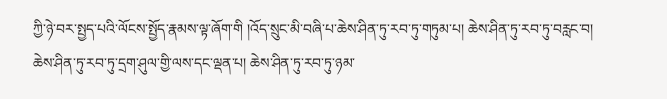ཀྱི་ཉེ་བར་སྤྱད་པའི་ལོངས་སྤྱོད་རྣམས་ལྟ་ཞོག་གི །འོད་སྲུང་མི་བཞི་པ་ཆེས་ཤིན་ཏུ་རབ་ཏུ་གཏུམ་པ། ཆེས་ཤིན་ཏུ་རབ་ཏུ་བརླང་བ། ཆེས་ཤིན་ཏུ་རབ་ཏུ་དྲག་ཤུལ་གྱི་ལས་དང་ལྡན་པ། ཆེས་ཤིན་ཏུ་རབ་ཏུ་ཉམ་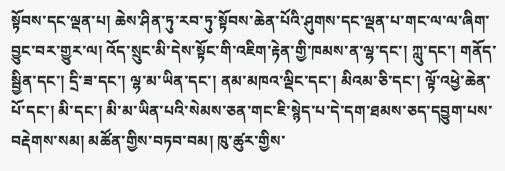སྟོབས་དང་ལྡན་པ། ཆེས་ཤིན་ཏུ་རབ་ཏུ་སྟོབས་ཆེན་པོའི་ཤུགས་དང་ལྡན་པ་གང་ལ་ལ་ཞིག་བྱུང་བར་གྱུར་ལ། འོད་སྲུང་མི་དེས་སྟོང་གི་འཇིག་རྟེན་གྱི་ཁམས་ན་ལྷ་དང་། ཀླུ་དང་། གནོད་སྦྱིན་དང་། དྲི་ཟ་དང་། ལྷ་མ་ཡིན་དང་། ནམ་མཁའ་ལྡིང་དང་། མིའམ་ཅི་དང་། ལྟོ་འཕྱེ་ཆེན་པོ་དང་། མི་དང་། མི་མ་ཡིན་པའི་སེམས་ཅན་གང་ཇི་སྙེད་པ་དེ་དག་ཐམས་ཅད་དབྱུག་པས་བརྡེགས་སམ། མཚོན་གྱིས་བཏབ་བམ། ཁུ་ཚུར་གྱིས་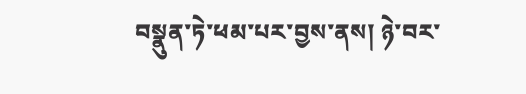བསྣུན་ཏེ་ཕམ་པར་བྱས་ནས། ཉེ་བར་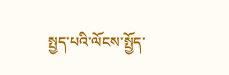སྤྱད་པའི་ལོངས་སྤྱོད་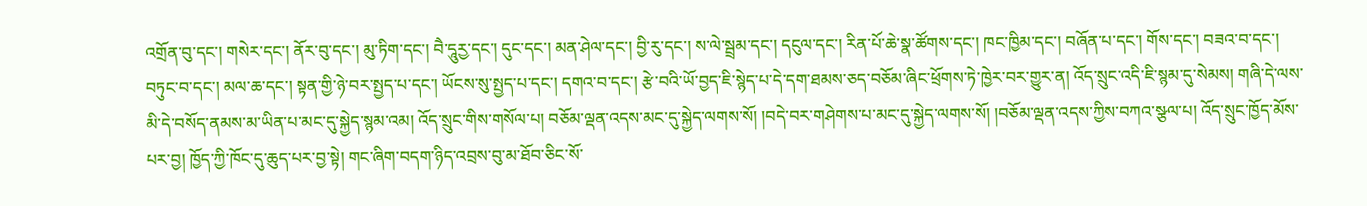འགྲོན་བུ་དང་། གསེར་དང་། ནོར་བུ་དང་། མུ་ཏིག་དང་། བཻ་དཱུརྱ་དང་། དུང་དང་། མན་ཤེལ་དང་། བྱི་རུ་དང་། ས་ལེ་སྦྲམ་དང་། དངུལ་དང་། རིན་པོ་ཆེ་སྣ་ཚོགས་དང་། ཁང་ཁྱིམ་དང་། བཞོན་པ་དང་། གོས་དང་། བཟའ་བ་དང་། བཏུང་བ་དང་། མལ་ཆ་དང་། སྟན་གྱི་ཉེ་བར་སྤྱད་པ་དང་། ཡོངས་སུ་སྤྱད་པ་དང་། དགའ་བ་དང་། རྩེ་བའི་ཡོ་བྱད་ཇི་སྙེད་པ་དེ་དག་ཐམས་ཅད་བཅོམ་ཞིང་ཕྲོགས་ཏེ་ཁྱེར་བར་གྱུར་ན། འོད་སྲུང་འདི་ཇི་སྙམ་དུ་སེམས། གཞི་དེ་ལས་མི་དེ་བསོད་ནམས་མ་ཡིན་པ་མང་དུ་སྐྱེད་སྙམ་འམ། འོད་སྲུང་གིས་གསོལ་པ། བཅོམ་ལྡན་འདས་མང་དུ་སྐྱེད་ལགས་སོ། །བདེ་བར་གཤེགས་པ་མང་དུ་སྐྱེད་ལགས་སོ། །བཅོམ་ལྡན་འདས་ཀྱིས་བཀའ་སྩལ་པ། འོད་སྲུང་ཁྱོད་མོས་པར་བྱ། ཁྱོད་ཀྱི་ཁོང་དུ་ཆུད་པར་བྱ་སྟེ། གང་ཞིག་བདག་ཉིད་འབྲས་བུ་མ་ཐོབ་ཅིང་སོ་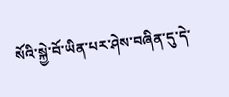སོའི་སྐྱེ་བོ་ཡིན་པར་ཤེས་བཞིན་དུ་དེ་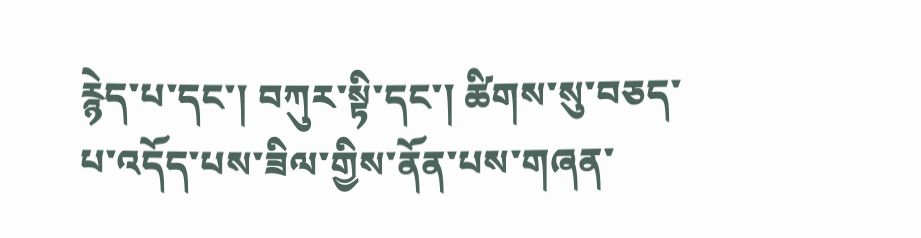རྙེད་པ་དང་། བཀུར་སྟི་དང་། ཚིགས་སུ་བཅད་པ་འདོད་པས་ཟིལ་གྱིས་ནོན་པས་གཞན་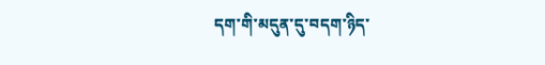དག་གི་མདུན་དུ་བདག་ཉིད་